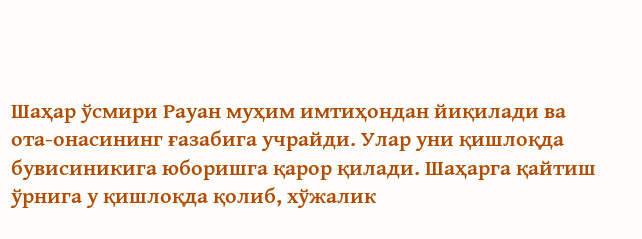Шаҳар ўсмири Рауан муҳим имтиҳондан йиқилади ва ота-онасининг ғазабига учрайди. Улар уни қишлоқда бувисиникига юборишга қарор қилади. Шаҳарга қайтиш ўрнига у қишлоқда қолиб, хўжалик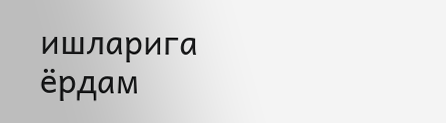ишларига ёрдам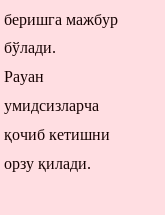беришга мажбур бўлади.
Рауан умидсизларча қочиб кетишни орзу қилади.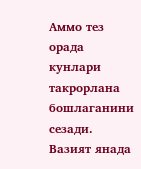Аммо тез орада кунлари такрорлана бошлаганини сезади. Вазият янада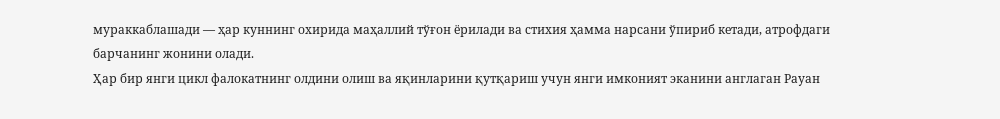мураккаблашади — ҳар куннинг охирида маҳаллий тўғон ёрилади ва стихия ҳамма нарсани ўпириб кетади, атрофдаги барчанинг жонини олади.
Ҳар бир янги цикл фалокатнинг олдини олиш ва яқинларини қутқариш учун янги имконият эканини англаган Рауан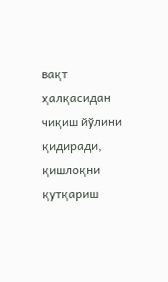вақт ҳалқасидан чиқиш йўлини қидиради, қишлоқни қутқариш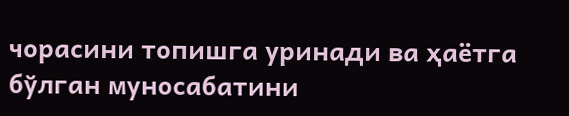чорасини топишга уринади ва ҳаётга бўлган муносабатини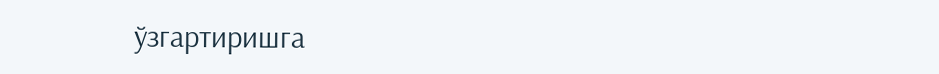ўзгартиришга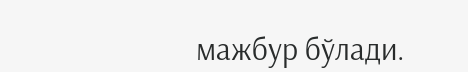мажбур бўлади.